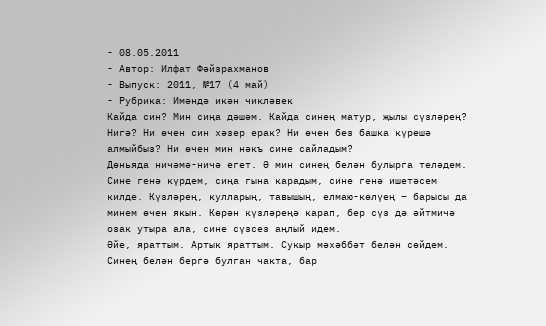- 08.05.2011
- Автор: Илфат Фәйзрахманов
- Выпуск: 2011, №17 (4 май)
- Рубрика: Имәндә икән чикләвек
Кайда син? Мин сиңа дәшәм. Кайда синең матур, җылы сүзләрең? Нигә? Ни өчен син хәзер ерак? Ни өчен без башка күрешә алмыйбыз? Ни өчен мин нәкъ сине сайладым?
Дөньяда ничәмә-ничә егет. Ә мин синең белән булырга теләдем. Сине генә күрдем, сиңа гына карадым, сине генә ишетәсем килде. Күзләрең, кулларың, тавышың, елмаю-көлүең – барысы да минем өчен якын. Көрән күзләреңә карап, бер сүз дә әйтмичә озак утыра ала, сине сүзсез аңлый идем.
Әйе, яраттым. Артык яраттым. Сукыр мәхәббәт белән сөйдем. Синең белән бергә булган чакта, бар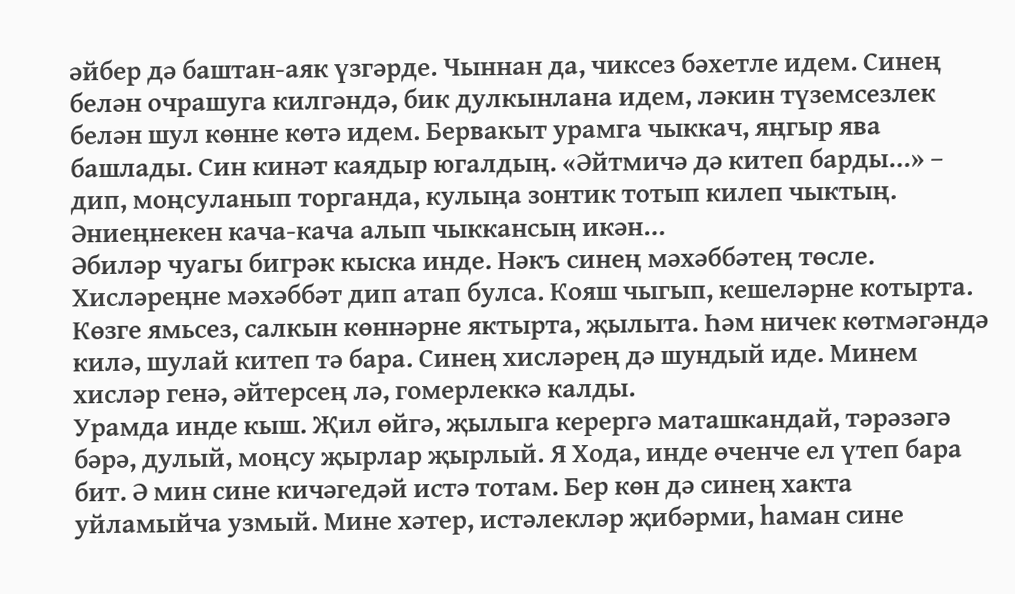әйбер дә баштан-аяк үзгәрде. Чыннан да, чиксез бәхетле идем. Синең белән очрашуга килгәндә, бик дулкынлана идем, ләкин түземсезлек белән шул көнне көтә идем. Бервакыт урамга чыккач, яңгыр ява башлады. Син кинәт каядыр югалдың. «Әйтмичә дә китеп барды…» – дип, моңсуланып торганда, кулыңа зонтик тотып килеп чыктың. Әниеңнекен кача-кача алып чыккансың икән…
Әбиләр чуагы бигрәк кыска инде. Нәкъ синең мәхәббәтең төсле. Хисләреңне мәхәббәт дип атап булса. Кояш чыгып, кешеләрне котырта. Көзге ямьсез, салкын көннәрне яктырта, җылыта. Һәм ничек көтмәгәндә килә, шулай китеп тә бара. Синең хисләрең дә шундый иде. Минем хисләр генә, әйтерсең лә, гомерлеккә калды.
Урамда инде кыш. Җил өйгә, җылыга керергә маташкандай, тәрәзәгә бәрә, дулый, моңсу җырлар җырлый. Я Хода, инде өченче ел үтеп бара бит. Ә мин сине кичәгедәй истә тотам. Бер көн дә синең хакта уйламыйча узмый. Мине хәтер, истәлекләр җибәрми, һаман сине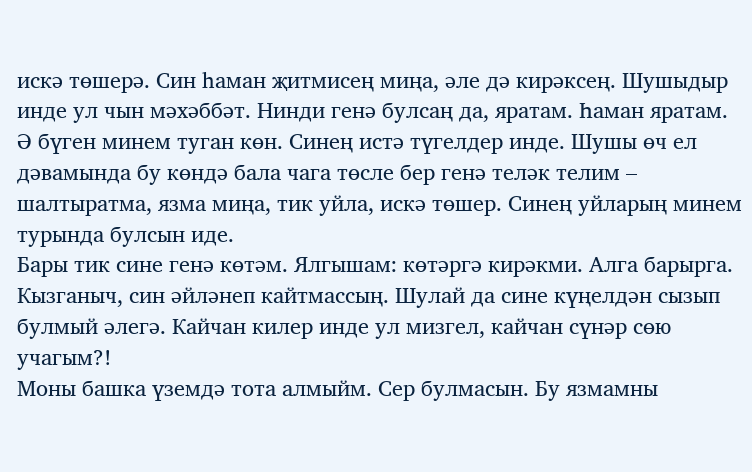искә төшерә. Син һаман җитмисең миңа, әле дә кирәксең. Шушыдыр инде ул чын мәхәббәт. Нинди генә булсаң да, яратам. Һаман яратам.
Ә бүген минем туган көн. Синең истә түгелдер инде. Шушы өч ел дәвамында бу көндә бала чага төсле бер генә теләк телим – шалтыратма, язма миңа, тик уйла, искә төшер. Синең уйларың минем турында булсын иде.
Бары тик сине генә көтәм. Ялгышам: көтәргә кирәкми. Алга барырга. Кызганыч, син әйләнеп кайтмассың. Шулай да сине күңелдән сызып булмый әлегә. Кайчан килер инде ул мизгел, кайчан сүнәр сөю учагым?!
Моны башка үземдә тота алмыйм. Сер булмасын. Бу язмамны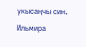укысаңчы син.
Ильмира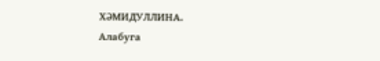ХӘМИДУЛЛИНА.
Алабуга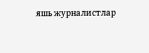яшь журналистлар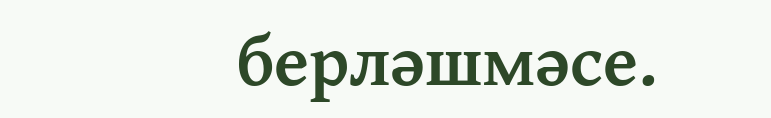берләшмәсе.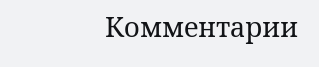Комментарии